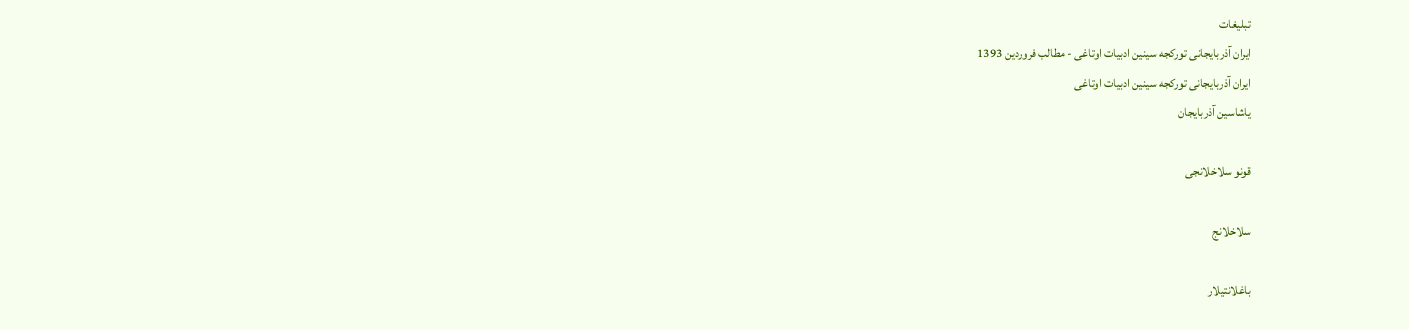تبلیغات
ایران آذربایجانی تورکجه سینین ادبیات اوتاغی - مطالب فروردین 1393
ایران آذربایجانی تورکجه سینین ادبیات اوتاغی
یاشاسین آذربایجان

قونو سلاخلانجی

سلاخلانج

باغلانتیلار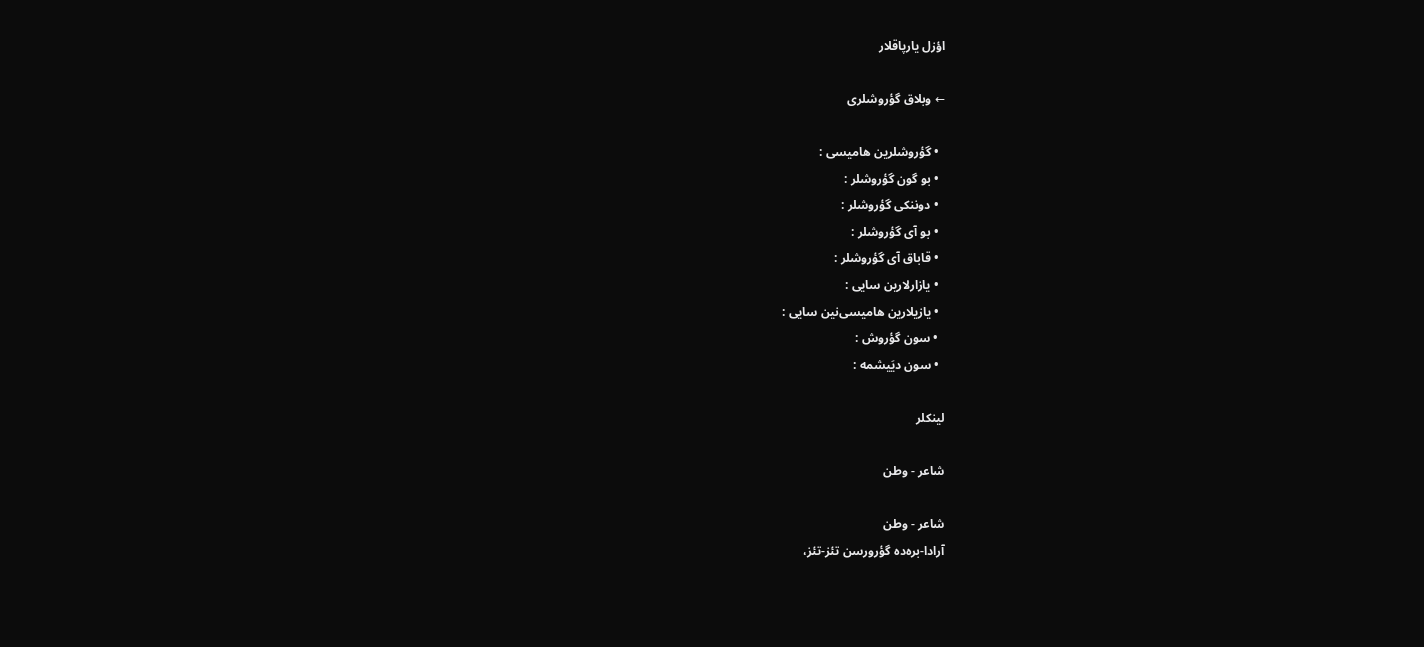اؤزل یارپاقلار‌

← وبلاق گؤروشلری

  • گؤروشلرین هامیسی :
  • بو گون گؤروشلر :
  • دوننکی گؤروشلر :
  • بو آی گؤروشلر :
  • قاباق آی گؤرو‌شلر :
  • یازارلارین سایی :
  • یازیلارین هامیسی‌نین سایی :
  • سون گؤروش :
  • سون دیَیشمه :

لینکلر‌

شاعر - وطن

شاعر - وطن
آرادا-بره‌ده گؤرورسن تئز-تئز،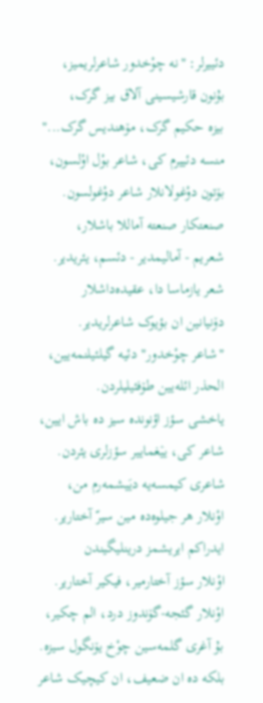دئییرلر: "نه چوْخدور شاعرلریمیز،
بۇنون قارشیسینی آلاق بیز گرک،
بیزه حکیم گرک، مۆهندیس گرک..."
منسه دئییرم کی، شاعر بوْل اوْلسون،
بۆتون دوْغولانلار شاعر دوْغولسون.
صنعتکار صنعته آماللا باشلار،
شعریم - آمالیمدیر - دئسم، یئریدیر.
شعر یازماسا دا، عقیده‌‌‌داشلار
دۆنیانین ان بؤیوک شاعرلریدیر.
"شاعر چوْخدور" دئیه گیلئیلنمه‌یین،
الحذر ائله‌یین طۆفئیلیلردن.
یاخشی سؤز اؤنونده سیز ده باش ایین،
شاعر کی، ییٛغماییر سؤزلری یئردن.
شاعری کیمسه‌یه دیَیشمه‌رم من،
اوْنلار هر جیلوه‌ده مین سیرّ آختاریر.
ایدراکم ایریشمز درینلیگیندن
اوْنلار سؤز آختارمیر، فیکیر آختاریر.
اوْنلار گئجه-گۆندوز درد، الم چکیر،
بۇ آغری گلمه‌سین چوْخ یۆنگول سیزه.
بلکه ده ان ضعیف، ان کیچیک شاعر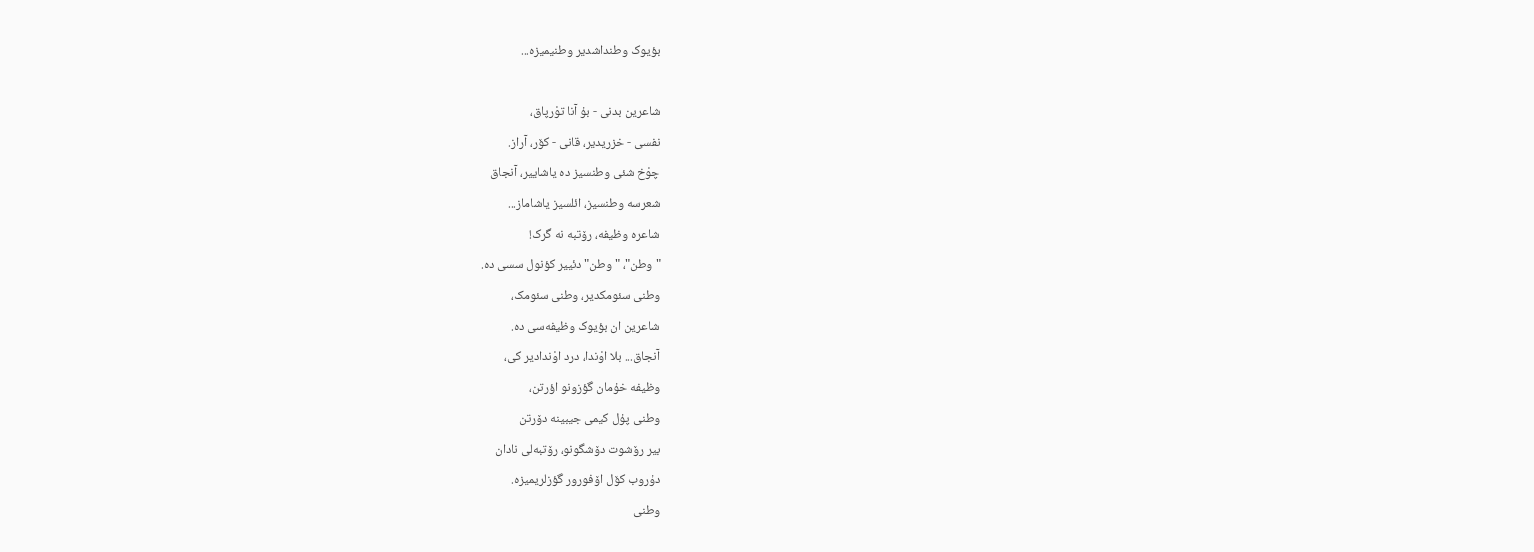بؤیوک وطنداشدیر وطنیمیزه...

شاعرین بدنی - بۇ آنا توْرپاق،
نفسی - خزریدیر، قانی - کۆر، آراز.
چوْخ شئی وطنسیز ده یاشاییر، آنجاق
شعرسه وطنسیز، ائلسیز یاشاماز...
شاعره وظیفه‌‌‌، رۆتبه نه گرک!
"وطن"، "وطن" دئییر کؤنول سسی ده.
وطنی سئومکدیر، وطنی سئومک،
شاعرین ان بؤیوک وظیفه‌‌‌سی ده.
آنجاق... بلا اوْندا، درد اوْندادیر کی،
وظیفه‌‌‌ خۇمان گؤزونو اؤرتن،
وطنی پۇل کیمی جیبینه دۆرتن
بیر رۆشوت دۆشگونو، رۆتبه‌لی نادان
دۇروب کۆل اۆفورور گؤزلریمیزه.
وطنی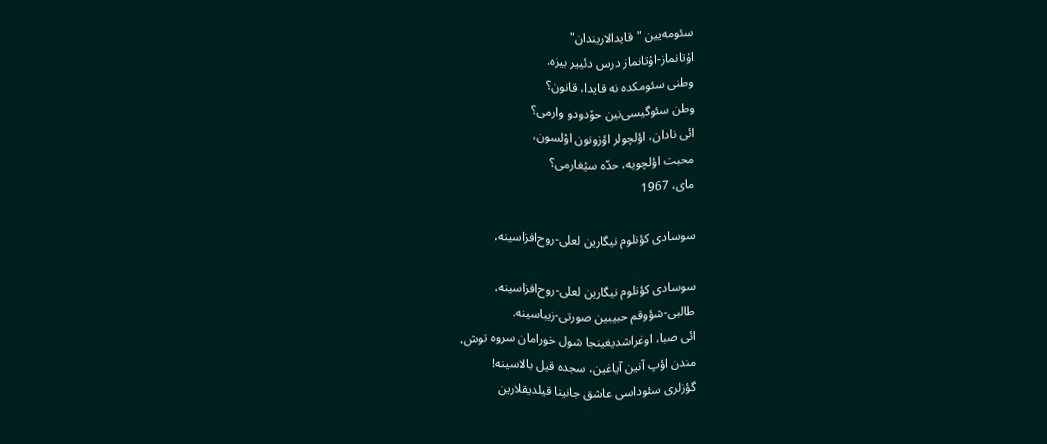سئومه‌یین "قایدالاریندان"
اۇتانماز-اۇتانماز درس دئییر بیزه.
وطنی سئومکده نه قایدا، قانون؟
وطن سئوگیسی‌نین حۆدودو وارمی؟
ائی نادان، اؤلچولر اؤزونون اوْلسون،
محبت اؤلچویه، حدّه سیٛغارمی؟
مای، 1967

سوسادی کؤنلوم نیگارین لعلی-روح‌افزاسینه،

سوسادی کؤنلوم نیگارین لعلی-روح‌افزاسینه،
طالبی-شؤوقم حبیبین صورتی-زیباسینه.
ائی صبا، اوغراشدیغینجا شول خورامان سروه توش،
مندن اؤپ آنین آیاغین، سجده قیل بالاسینه!
گؤزلری سئوداسی عاشق جانینا قیلدیقلارین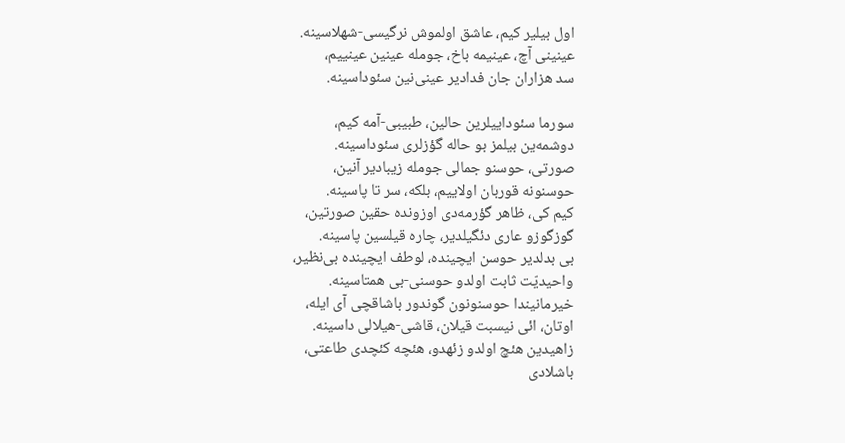اول بیلیر کیم، عاشق اولموش نرگیسی-شهلاسینه.
عینینی آچ، عینیمه باخ، جومله‌‌‌ عینین عینییم،
سد هزاران جان فدادیر عینی‌نین سئوداسینه.

سورما سئوداییلرین حالین، طبیبی-آمه کیم،
دوشمه‌ین بیلمز بو حاله گؤزلری سئوداسینه.
صورتی، حوسنو جمالی جومله‌‌‌ زیبادیر آنین،
حوسنونه قوربان اولاییم، بلکه، سر تا پاسینه.
کیم کی، ظاهر گؤرمه‌دی اوزونده حقین صورتین،
گوزگوزو عاری دئگیلدیر، چاره قیلسین پاسینه.
بی بدلدیر حوسن ایچینده، لوطف ایچینده بی‌نظیر،
واحیدیّت ثابت اولدو حوسنی-بی همتاسینه.
خیرمانیندا حوسنونون گوندور باشاقچی آی ایله،
اوتان، ائی نیسبت قیلان، قاشی-هیلالی داسینه.
زاهیدین هئچ اولدو زئهدو، هئچه کئچدی طاعتی،
باشلادی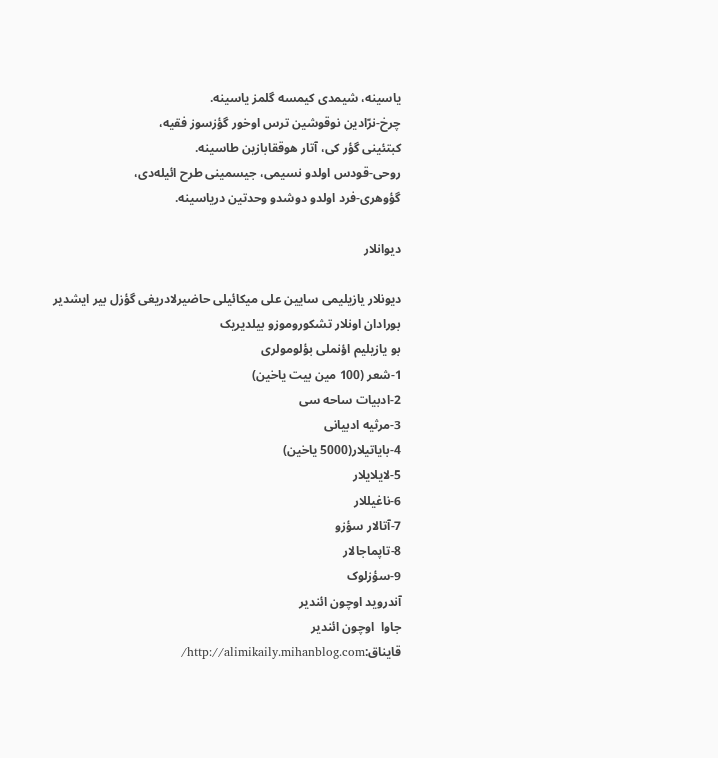یاسینه، شیمدی کیمسه گلمز یاسینه.
چرخ-نرّادین نوقوشین ترس اوخور گؤزسوز فقیه،
کبتئینی گؤر کی، آتار هوققابازین طاسینه.
روحی-قودس اولدو نسیمی، جیسمینی طرح ائیله‌دی،
گؤوهری-فرد اولدو دوشدو وحدتین دریاسینه.

دیوانلار

دیونلار یازیلیمی سایین علی میکائیلی حاضیرلادریغی گؤزل بیر ایشدیر
بورادان اونلار تشکوروموزو بیلدیریک
بو یازیلیم اؤنملی بؤلومولری
1-شعر (100 مین بیت یاخین)
2-ادبیات ساحه سی
3-مرثیه ادبیانی
4-بایاتیلار(5000 یاخین)
5-لایلایلار
6-ناغیللار
7-آتالار سؤزو
8-تاپماجالار
9-سؤزلوک
آندروید اوچون ائندیر
جاوا  اوچون ائندیر
قایناق:http://alimikaily.mihanblog.com/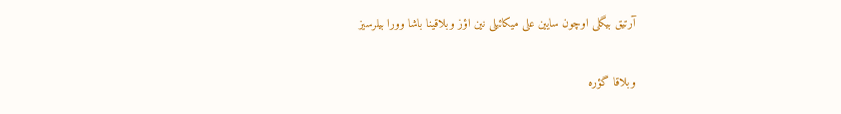آرتیق بیگلی اوچون سایین علی میکائیلی نین اؤز وبلاقینا باشا وورا بیلرسیز

وبلاقا گؤره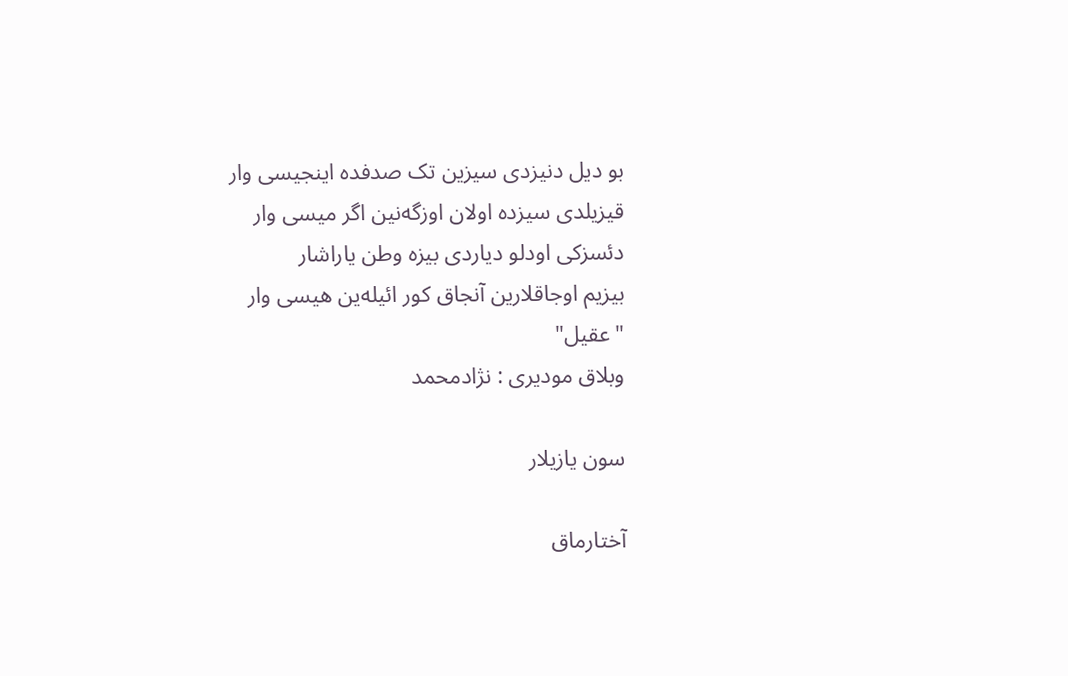بو دیل دنیزدی سیزین تک صدفده اینجیسی وار
قیزیلدی سیزده اولان اوزگه‌نین اگر میسی وار
دئسزکی اودلو دیاردی بیزه وطن یاراشار
بیزیم اوجاقلارین آنجاق کور ائیله‌ین هیسی وار
"عقیل"
وبلاق مودیری : نژادمحمد

سون یازیلار

آختارماق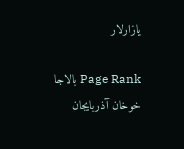یازارلار

Page Rank بالاجا خوخان آذربایجان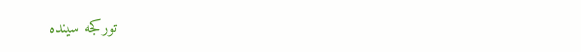تورکجه سینده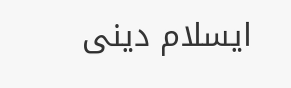ایسلام دینی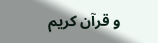و قرآن کریم